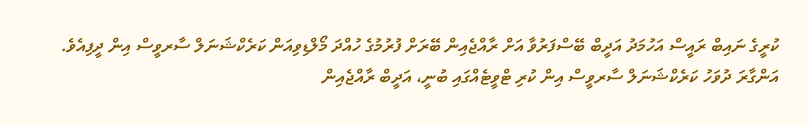ކުރީގެ ނައިބް ރައީސް އަހުމަދު އަދީބް ބޭސްފަރުވާ އަށް ރާއްޖެއިން ބޭރަށް ފުރުމުގެ ހުއްދަ މޯލްޑިވިއަން ކަރެކްޝަނަލް ސާރވީސް އިން ދީފިއެވެ.
އަންގާރަ ދުވަހު ކަރެކްޝަނަލް ސާރވީސް އިން ކުރި ޓްވީޓެއްގައި ބުނީ، އަދީބް ރާއްޖެއިން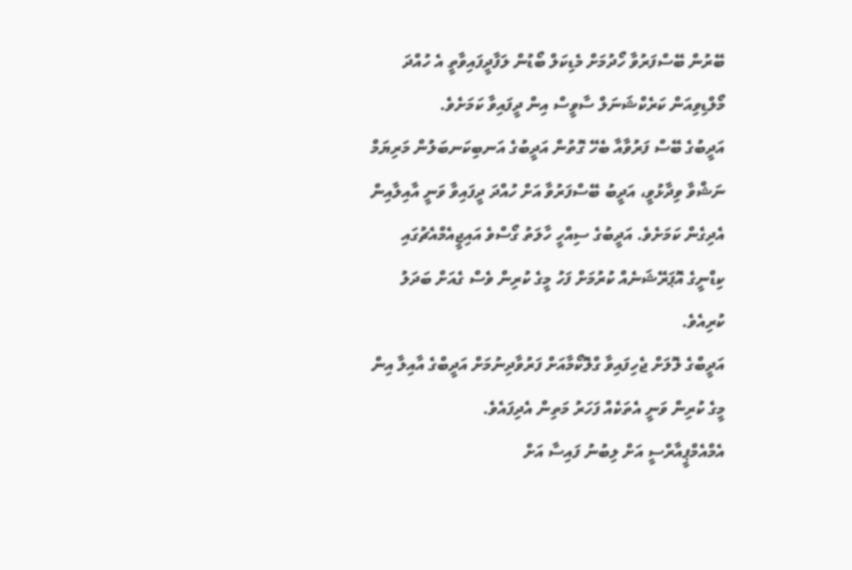ބޭރުން ބޭސްފަރުވާ ހޯދުމަށް މެޑިކަލް ބޯޑުން ލަފާދީފައިވާތީ އެ ހުއްދަ މޯލްޑިވިއަން ކަރެކްޝަނަލް ސާވީސް އިން ދީފައިވާ ކަމަށެވެ.
އަދީބުގެ ބޭސް ފަރުވާއާ ބެހޭ ގޮތުން އަދީބުގެ އަނބިކަނބަލުން މަރިޔަމް ނަޝްވާ ވިދާޅުވީ، އަދީބު ބޭސްފަރުވާ އަށް ހުއްދަ ދީފައިވާ ވަނީ އާއިލާއިން އެދިގެން ކަމަށެވެ. އަދީބުގެ ސިއްހީ ހާލަތު ގޯސްވެ އައިޖީއެމްއެޗުގައި ކިޑްނީގެ އޮޕަރޭޝަނެއް ކުރުމަށް ފަހު މީގެ ކުރިން ވެސް ގެއަށް ބަދަލު ކުރިއެވެ.
އަދީބްގެ ލޮލަށް ޖެހިފައިވާ ގްލޮކޯމާއަށް ފަރުވާދިނުމަށް އަދީބްގެ އާއިލާ އިން މީގެ ކުރިން ވަނީ އެތަކެއް ފަހަރު މަތިން އެދިފައެވެ.
އެމްއެމްޕީއާރްސީ އަށް ލިބުނު ފައިސާ އަށް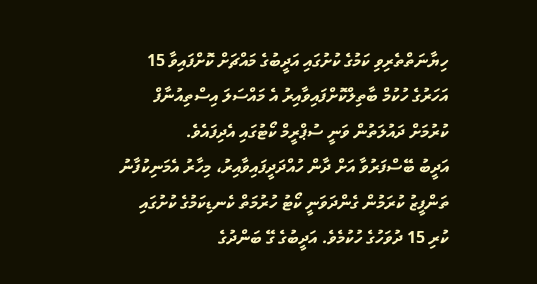ހިޔާނަތްތެރިވި ކަމުގެ ކުށުގައި އަދީބުގެ މައްޗަށް ކޮށްފައިވާ 15 އަހަރުގެ ހުކުމް ބާތިލްކޮށްފައިވާއިރު އެ މައްސަލަ އިސްތިއުނާފް ކުރުމަށް ދައުލަތުން ވަނީ ސުޕްރީމް ކޯޓުގައި އެދިފައެވެ.
އަދީބު ބޭސްފަރުވާ އަށް ދާން ހުއްދަދީފައިވާއިރު، މިހާރު އެމަނިކުފާނު ތަންފީޒު ކުރަމުން ގެންދަވަނީ ކޯޓު ހުރުމަތް ކެނޑިކަމުގެ ކުށުގައި ކުރި 15 ދުވަހުގެ ހުކުމެވެ. އަދީބުގެ ގޭ ބަންދުގެ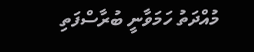މުއްދަތު ހަމަވާނީ ބުރާސްފަތި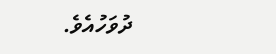ދުވަހުއެވެ.